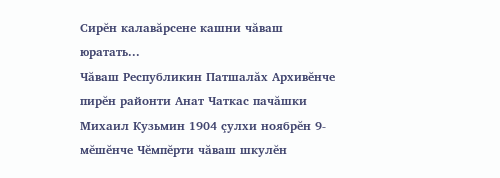Сирĕн калавăрсене кашни чăваш юратать...
Чăваш Республикин Патшалăх Архивĕнче пирĕн районти Анат Чаткас пачăшки Михаил Кузьмин 1904 çулхи ноябрĕн 9-мĕшĕнче Чĕмпĕрти чăваш шкулĕн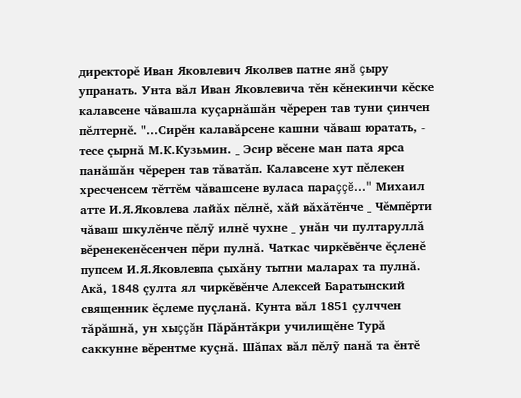директорĕ Иван Яковлевич Яколвев патне янă çыру упранать. Унта вăл Иван Яковлевича тĕн кĕнекинчи кĕске калавсене чăвашла куçарнăшăн чĕререн тав туни çинчен пĕлтернĕ. "...Сирĕн калавăрсене кашни чăваш юратать, - тесе çырнă М.К.Кузьмин. _ Эсир вĕсене ман пата ярса панăшăн чĕререн тав тăватăп. Калавсене хут пĕлекен хресченсем тĕттĕм чăвашсене вуласа параççĕ..." Михаил атте И.Я.Яковлева лайăх пĕлнĕ, хăй вăхăтĕнче _ Чĕмпĕрти чăваш шкулĕнче пĕлỹ илнĕ чухне _ унăн чи пултаруллă вĕренекенĕсенчен пĕри пулнă. Чаткас чиркĕвĕнче ĕçленĕ пупсем И.Я.Яковлевпа çыхăну тытни маларах та пулнă. Акă, 1848 çулта ял чиркĕвĕнче Алексей Баратынский священник ĕçлеме пуçланă. Кунта вăл 1851 çулччен тăрăшнă, ун хыççăн Пăрăнтăкри училищĕне Турă саккунне вĕрентме куçнă. Шăпах вăл пĕлỹ панă та ĕнтĕ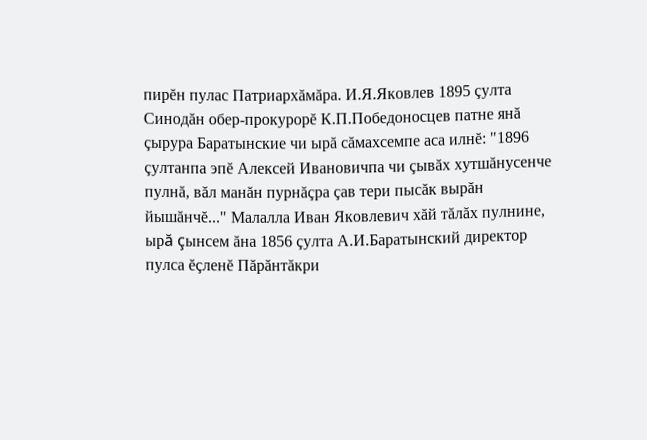пирĕн пулас Патриархăмăра. И.Я.Яковлев 1895 çулта Синодăн обер-прокурорĕ К.П.Победоносцев патне янă çырура Баратынские чи ырă сăмахсемпе аса илнĕ: "1896 çултанпа эпĕ Алексей Ивановичпа чи çывăх хутшăнусенче пулнă, вăл манăн пурнăçра çав тери пысăк вырăн йышăнчĕ..." Малалла Иван Яковлевич хăй тăлăх пулнине, ырă çынсем ăна 1856 çулта А.И.Баратынский директор пулса ĕçленĕ Пăрăнтăкри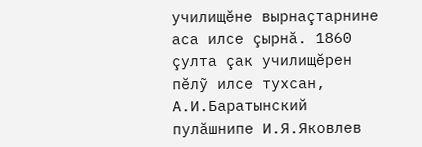училищĕне вырнаçтарнине аса илсе çырнă. 1860 çулта çак училищĕрен пĕлỹ илсе тухсан, А.И.Баратынский пулăшнипе И.Я.Яковлев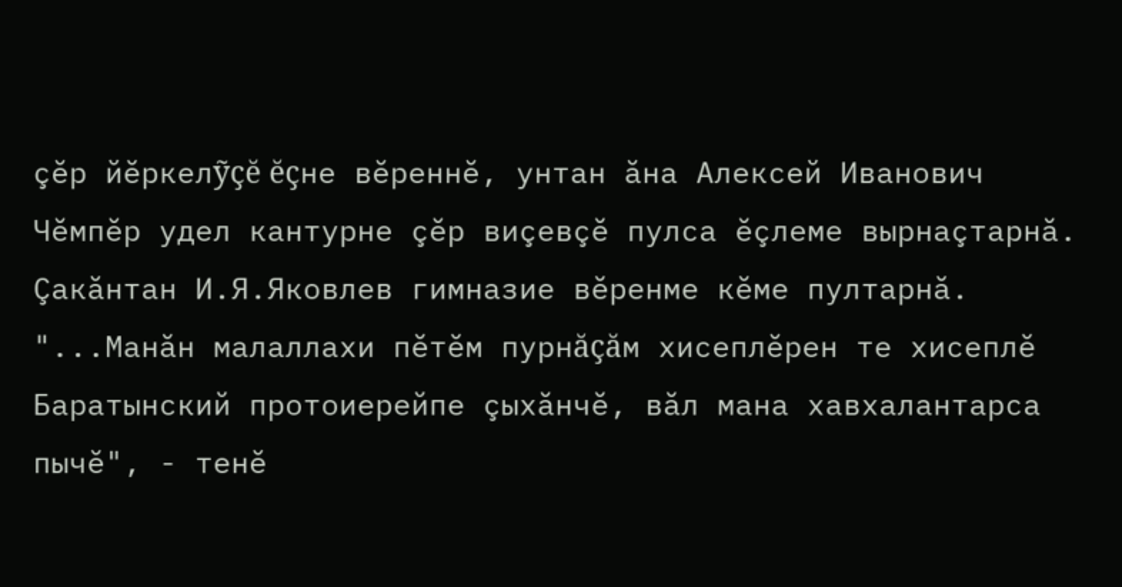çĕр йĕркелỹçĕ ĕçне вĕреннĕ, унтан ăна Алексей Иванович Чĕмпĕр удел кантурне çĕр виçевçĕ пулса ĕçлеме вырнаçтарнă. Çакăнтан И.Я.Яковлев гимназие вĕренме кĕме пултарнă. "...Манăн малаллахи пĕтĕм пурнăçăм хисеплĕрен те хисеплĕ Баратынский протоиерейпе çыхăнчĕ, вăл мана хавхалантарса пычĕ", - тенĕ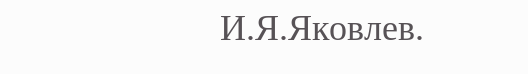И.Я.Яковлев.